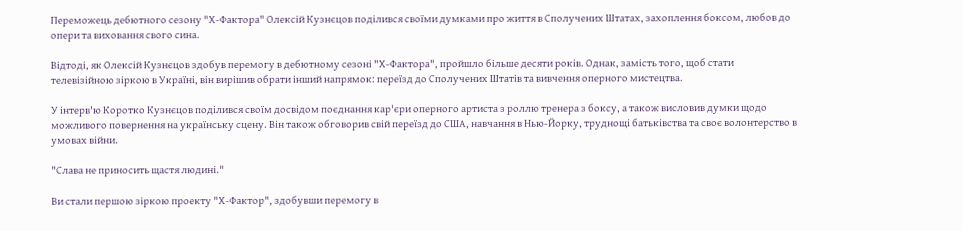Переможець дебютного сезону "Х-Фактора" Олексій Кузнєцов поділився своїми думками про життя в Сполучених Штатах, захоплення боксом, любов до опери та виховання свого сина.

Відтоді, як Олексій Кузнєцов здобув перемогу в дебютному сезоні "Х-Фактора", пройшло більше десяти років. Однак, замість того, щоб стати телевізійною зіркою в Україні, він вирішив обрати інший напрямок: переїзд до Сполучених Штатів та вивчення оперного мистецтва.

У інтерв'ю Коротко Кузнєцов поділився своїм досвідом поєднання кар'єри оперного артиста з роллю тренера з боксу, а також висловив думки щодо можливого повернення на українську сцену. Він також обговорив свій переїзд до США, навчання в Нью-Йорку, труднощі батьківства та своє волонтерство в умовах війни.

"Слава не приносить щастя людині."

Ви стали першою зіркою проекту "Х-Фактор", здобувши перемогу в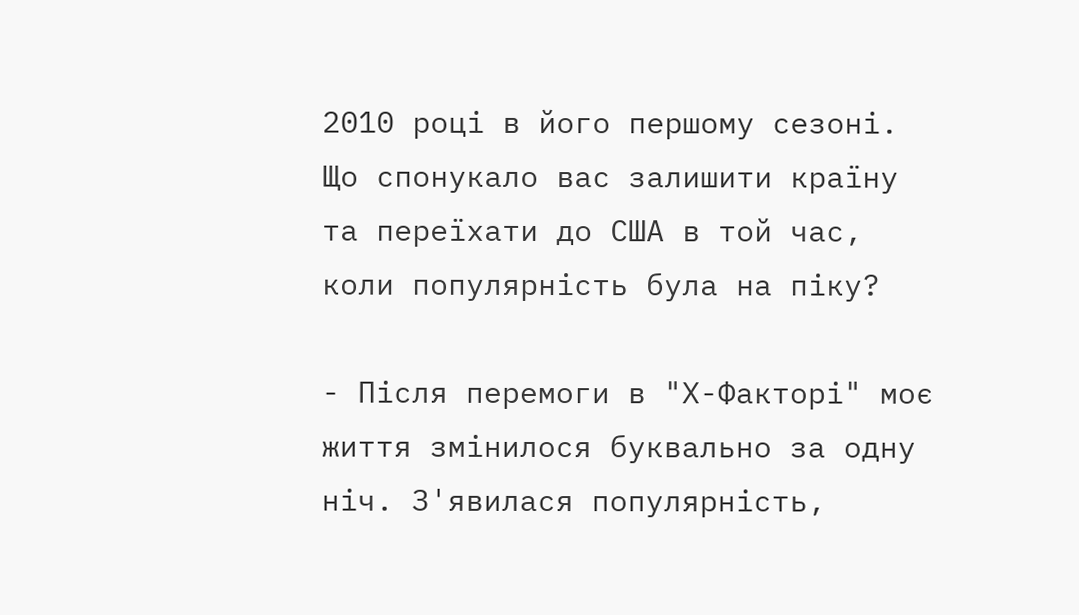2010 році в його першому сезоні. Що спонукало вас залишити країну та переїхати до США в той час, коли популярність була на піку?

- Після перемоги в "Х-Факторі" моє життя змінилося буквально за одну ніч. З'явилася популярність,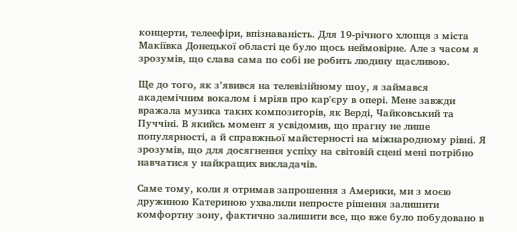концерти, телеефіри, впізнаваність. Для 19-річного хлопця з міста Макіївка Донецької області це було щось неймовірне. Але з часом я зрозумів, що слава сама по собі не робить людину щасливою.

Ще до того, як з’явився на телевізійному шоу, я займався академічним вокалом і мріяв про кар'єру в опері. Мене завжди вражала музика таких композиторів, як Верді, Чайковський та Пуччіні. В якийсь момент я усвідомив, що прагну не лише популярності, а й справжньої майстерності на міжнародному рівні. Я зрозумів, що для досягнення успіху на світовій сцені мені потрібно навчатися у найкращих викладачів.

Саме тому, коли я отримав запрошення з Америки, ми з моєю дружиною Катериною ухвалили непросте рішення залишити комфортну зону, фактично залишити все, що вже було побудовано в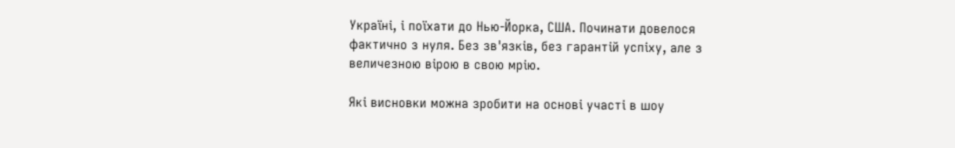Україні, і поїхати до Нью-Йорка, США. Починати довелося фактично з нуля. Без зв'язків, без гарантій успіху, але з величезною вірою в свою мрію.

Які висновки можна зробити на основі участі в шоу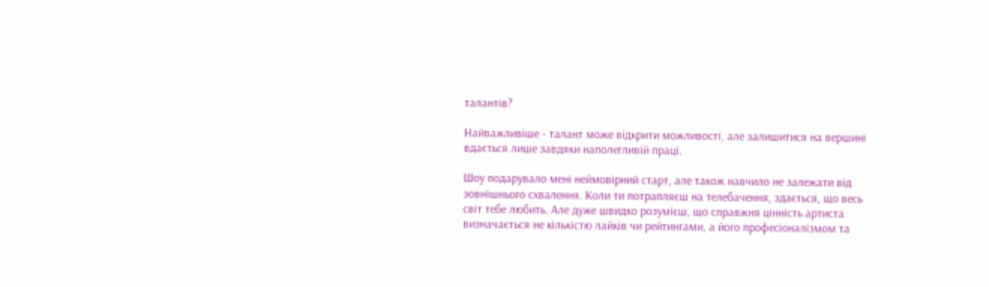талантів?

Найважливіше - талант може відкрити можливості, але залишитися на вершині вдається лише завдяки наполегливій праці.

Шоу подарувало мені неймовірний старт, але також навчило не залежати від зовнішнього схвалення. Коли ти потрапляєш на телебачення, здається, що весь світ тебе любить. Але дуже швидко розумієш, що справжня цінність артиста визначається не кількістю лайків чи рейтингами, а його професіоналізмом та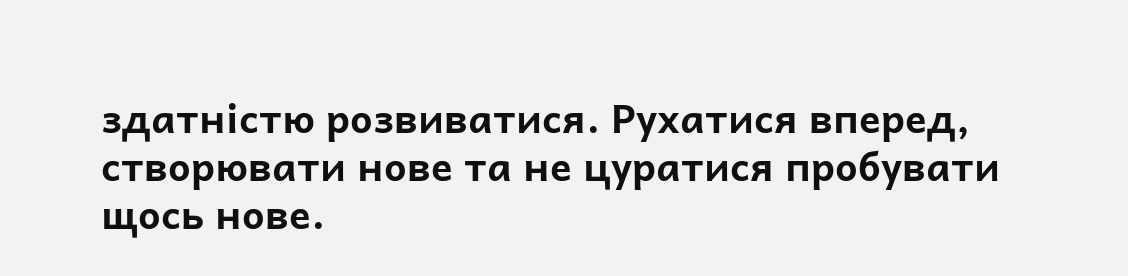здатністю розвиватися. Рухатися вперед, створювати нове та не цуратися пробувати щось нове.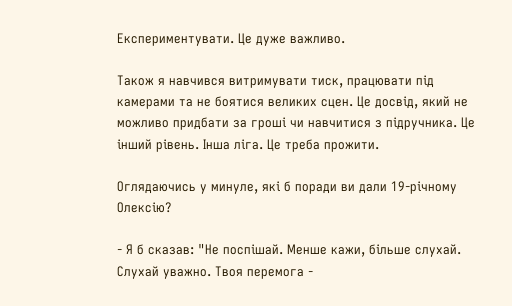Експериментувати. Це дуже важливо.

Також я навчився витримувати тиск, працювати під камерами та не боятися великих сцен. Це досвід, який не можливо придбати за гроші чи навчитися з підручника. Це інший рівень. Інша ліга. Це треба прожити.

Оглядаючись у минуле, які б поради ви дали 19-річному Олексію?

- Я б сказав: "Не поспішай. Менше кажи, більше слухай. Слухай уважно. Твоя перемога -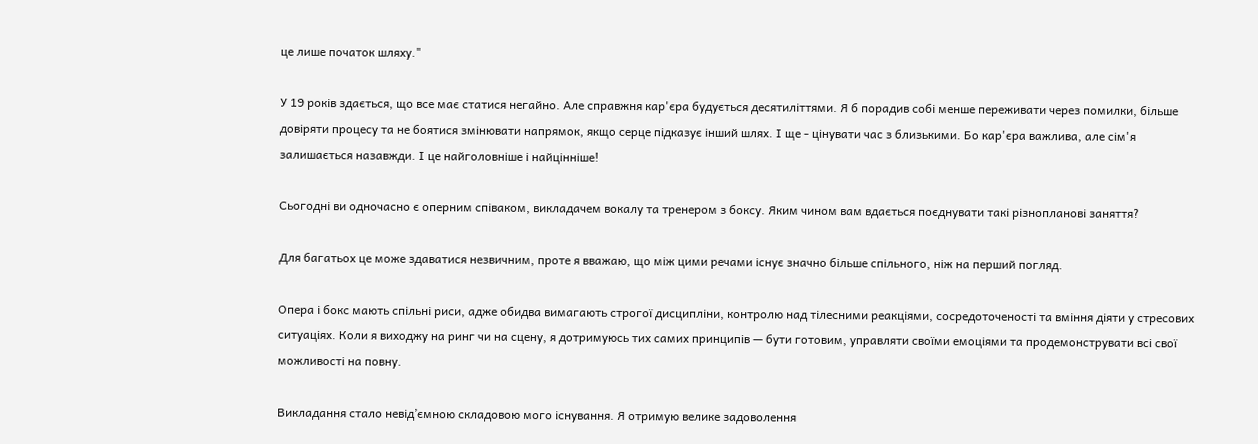це лише початок шляху."

У 19 років здається, що все має статися негайно. Але справжня кар'єра будується десятиліттями. Я б порадив собі менше переживати через помилки, більше довіряти процесу та не боятися змінювати напрямок, якщо серце підказує інший шлях. І ще - цінувати час з близькими. Бо кар'єра важлива, але сім'я залишається назавжди. І це найголовніше і найцінніше!

Сьогодні ви одночасно є оперним співаком, викладачем вокалу та тренером з боксу. Яким чином вам вдається поєднувати такі різнопланові заняття?

Для багатьох це може здаватися незвичним, проте я вважаю, що між цими речами існує значно більше спільного, ніж на перший погляд.

Опера і бокс мають спільні риси, адже обидва вимагають строгої дисципліни, контролю над тілесними реакціями, сосредоточеності та вміння діяти у стресових ситуаціях. Коли я виходжу на ринг чи на сцену, я дотримуюсь тих самих принципів — бути готовим, управляти своїми емоціями та продемонструвати всі свої можливості на повну.

Викладання стало невід’ємною складовою мого існування. Я отримую велике задоволення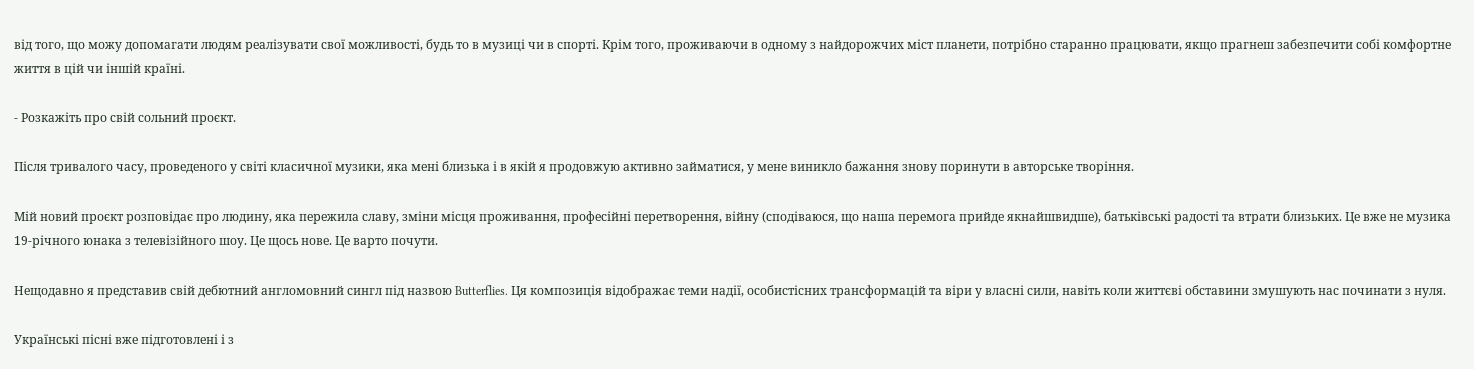від того, що можу допомагати людям реалізувати свої можливості, будь то в музиці чи в спорті. Крім того, проживаючи в одному з найдорожчих міст планети, потрібно старанно працювати, якщо прагнеш забезпечити собі комфортне життя в цій чи іншій країні.

- Розкажіть про свій сольний проєкт.

Після тривалого часу, проведеного у світі класичної музики, яка мені близька і в якій я продовжую активно займатися, у мене виникло бажання знову поринути в авторське творіння.

Мій новий проєкт розповідає про людину, яка пережила славу, зміни місця проживання, професійні перетворення, війну (сподіваюся, що наша перемога прийде якнайшвидше), батьківські радості та втрати близьких. Це вже не музика 19-річного юнака з телевізійного шоу. Це щось нове. Це варто почути.

Нещодавно я представив свій дебютний англомовний сингл під назвою Butterflies. Ця композиція відображає теми надії, особистісних трансформацій та віри у власні сили, навіть коли життєві обставини змушують нас починати з нуля.

Українські пісні вже підготовлені і з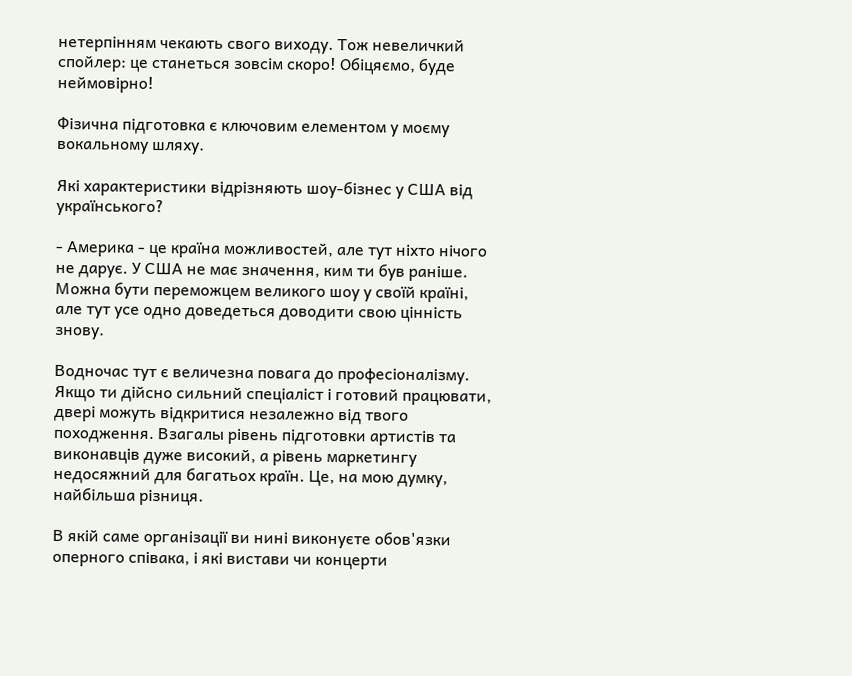нетерпінням чекають свого виходу. Тож невеличкий спойлер: це станеться зовсім скоро! Обіцяємо, буде неймовірно!

Фізична підготовка є ключовим елементом у моєму вокальному шляху.

Які характеристики відрізняють шоу-бізнес у США від українського?

- Америка - це країна можливостей, але тут ніхто нічого не дарує. У США не має значення, ким ти був раніше. Можна бути переможцем великого шоу у своїй країні, але тут усе одно доведеться доводити свою цінність знову.

Водночас тут є величезна повага до професіоналізму. Якщо ти дійсно сильний спеціаліст і готовий працювати, двері можуть відкритися незалежно від твого походження. Взагалы рівень підготовки артистів та виконавців дуже високий, а рівень маркетингу недосяжний для багатьох країн. Це, на мою думку, найбільша різниця.

В якій саме організації ви нині виконуєте обов'язки оперного співака, і які вистави чи концерти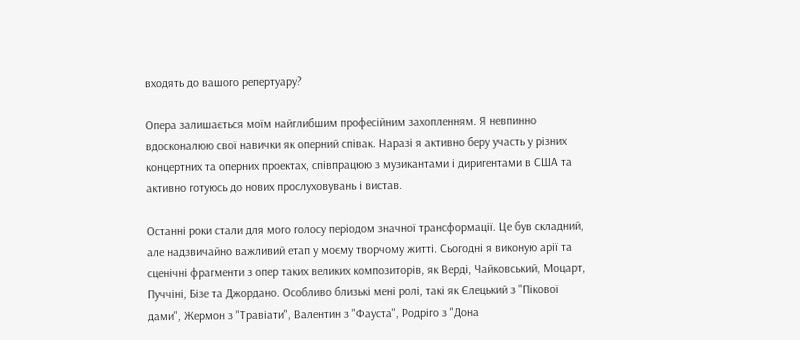входять до вашого репертуару?

Опера залишається моїм найглибшим професійним захопленням. Я невпинно вдосконалюю свої навички як оперний співак. Наразі я активно беру участь у різних концертних та оперних проектах, співпрацюю з музикантами і диригентами в США та активно готуюсь до нових прослуховувань і вистав.

Останні роки стали для мого голосу періодом значної трансформації. Це був складний, але надзвичайно важливий етап у моєму творчому житті. Сьогодні я виконую арії та сценічні фрагменти з опер таких великих композиторів, як Верді, Чайковський, Моцарт, Пуччіні, Бізе та Джордано. Особливо близькі мені ролі, такі як Єлецький з "Пікової дами", Жермон з "Травіати", Валентин з "Фауста", Родріго з "Дона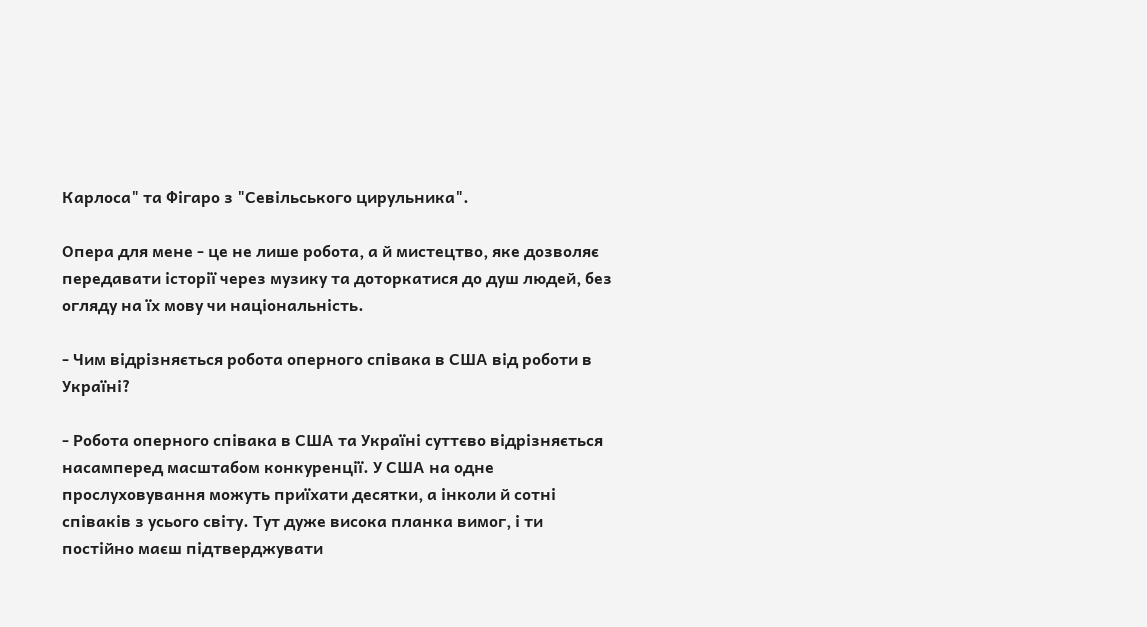Карлоса" та Фігаро з "Севільського цирульника".

Опера для мене - це не лише робота, а й мистецтво, яке дозволяє передавати історії через музику та доторкатися до душ людей, без огляду на їх мову чи національність.

- Чим відрізняється робота оперного співака в США від роботи в Україні?

- Робота оперного співака в США та Україні суттєво відрізняється насамперед масштабом конкуренції. У США на одне прослуховування можуть приїхати десятки, а інколи й сотні співаків з усього світу. Тут дуже висока планка вимог, і ти постійно маєш підтверджувати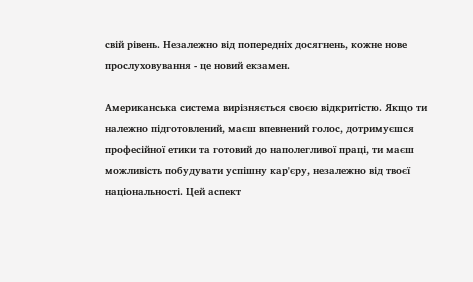свій рівень. Незалежно від попередніх досягнень, кожне нове прослуховування - це новий екзамен.

Американська система вирізняється своєю відкритістю. Якщо ти належно підготовлений, маєш впевнений голос, дотримуєшся професійної етики та готовий до наполегливої праці, ти маєш можливість побудувати успішну кар'єру, незалежно від твоєї національності. Цей аспект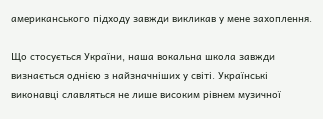американського підходу завжди викликав у мене захоплення.

Що стосується України, наша вокальна школа завжди визнається однією з найзначніших у світі. Українські виконавці славляться не лише високим рівнем музичної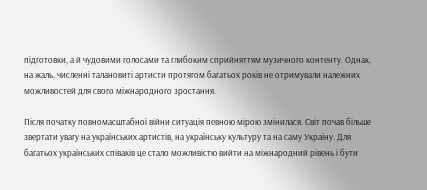підготовки, а й чудовими голосами та глибоким сприйняттям музичного контенту. Однак, на жаль, численні талановиті артисти протягом багатьох років не отримували належних можливостей для свого міжнародного зростання.

Після початку повномасштабної війни ситуація певною мірою змінилася. Світ почав більше звертати увагу на українських артистів, на українську культуру та на саму Україну. Для багатьох українських співаків це стало можливістю вийти на міжнародний рівень і бути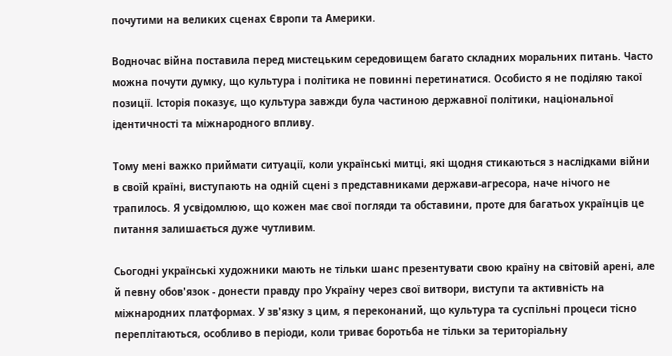почутими на великих сценах Європи та Америки.

Водночас війна поставила перед мистецьким середовищем багато складних моральних питань. Часто можна почути думку, що культура і політика не повинні перетинатися. Особисто я не поділяю такої позиції. Історія показує, що культура завжди була частиною державної політики, національної ідентичності та міжнародного впливу.

Тому мені важко приймати ситуації, коли українські митці, які щодня стикаються з наслідками війни в своїй країні, виступають на одній сцені з представниками держави-агресора, наче нічого не трапилось. Я усвідомлюю, що кожен має свої погляди та обставини, проте для багатьох українців це питання залишається дуже чутливим.

Сьогодні українські художники мають не тільки шанс презентувати свою країну на світовій арені, але й певну обов'язок - донести правду про Україну через свої витвори, виступи та активність на міжнародних платформах. У зв'язку з цим, я переконаний, що культура та суспільні процеси тісно переплітаються, особливо в періоди, коли триває боротьба не тільки за територіальну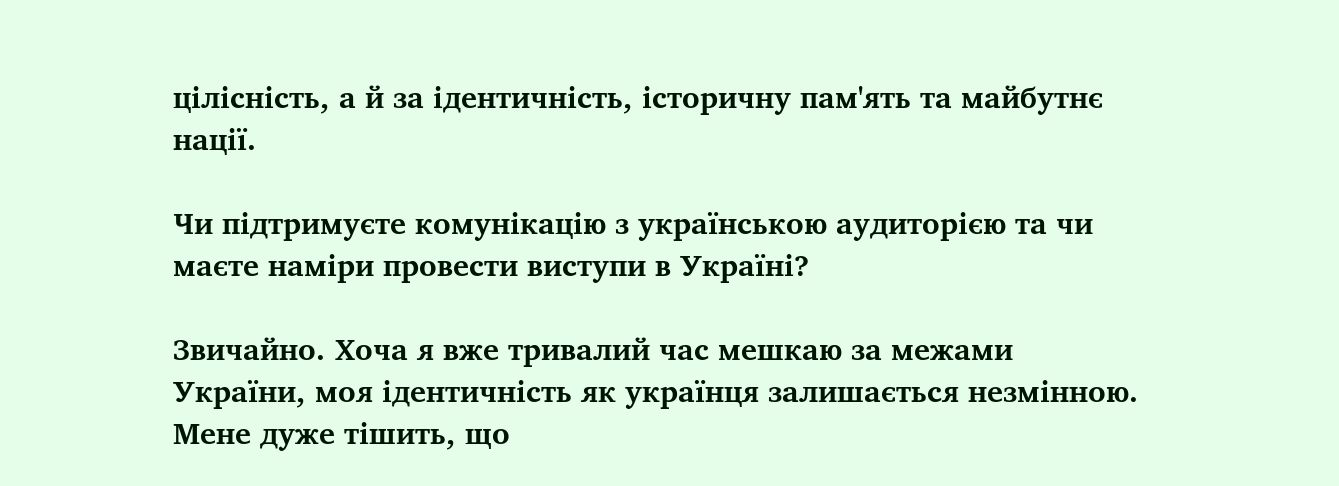цілісність, а й за ідентичність, історичну пам'ять та майбутнє нації.

Чи підтримуєте комунікацію з українською аудиторією та чи маєте наміри провести виступи в Україні?

Звичайно. Хоча я вже тривалий час мешкаю за межами України, моя ідентичність як українця залишається незмінною. Мене дуже тішить, що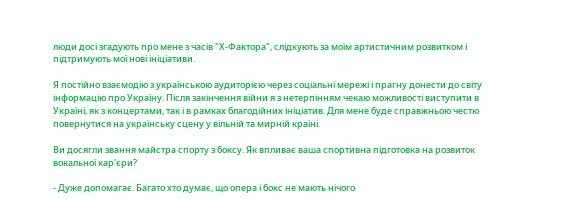люди досі згадують про мене з часів "Х-Фактора", слідкують за моїм артистичним розвитком і підтримують мої нові ініціативи.

Я постійно взаємодію з українською аудиторією через соціальні мережі і прагну донести до світу інформацію про Україну. Після закінчення війни я з нетерпінням чекаю можливості виступити в Україні, як з концертами, так і в рамках благодійних ініціатив. Для мене буде справжньою честю повернутися на українську сцену у вільній та мирній країні.

Ви досягли звання майстра спорту з боксу. Як впливає ваша спортивна підготовка на розвиток вокальної кар'єри?

- Дуже допомагає. Багато хто думає, що опера і бокс не мають нічого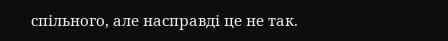спільного, але насправді це не так.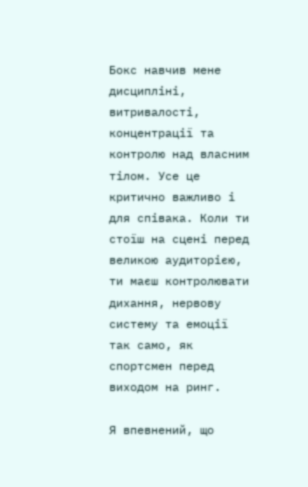Бокс навчив мене дисципліні, витривалості, концентрації та контролю над власним тілом. Усе це критично важливо і для співака. Коли ти стоїш на сцені перед великою аудиторією, ти маєш контролювати дихання, нервову систему та емоції так само, як спортсмен перед виходом на ринг.

Я впевнений, що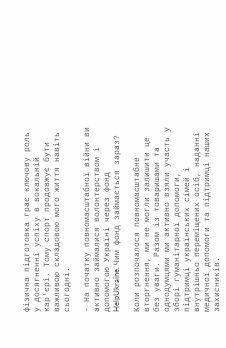фізична підготовка грає ключову роль у досягненні успіху в вокальній кар'єрі. Тому спорт продовжує бути важливою складовою мого життя навіть сьогодні.

- На початку повномасштабної війни ви активно займалися волонтерством і допомогою Україні через фонд HelpUkraine. Чим фонд займається зараз?

Коли розпочалося повномасштабне вторгнення, ми не могли залишити це без уваги. Разом із товаришами та однодумцями ми активно взяли участь у зборі гуманітарної допомоги, підтримці українських сімей і внутрішньо переміщених осіб, наданні медичної допомоги та підтримці наших захисників.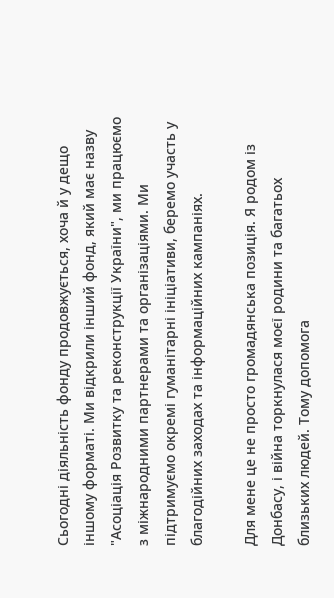Сьогодні діяльність фонду продовжується, хоча й у дещо іншому форматі. Ми відкрили інший фонд, який має назву "Асоціація Розвитку та реконструкції України", ми працюємо з міжнародними партнерами та організаціями. Ми підтримуємо окремі гуманітарні ініціативи, беремо участь у благодійних заходах та інформаційних кампаніях.

Для мене це не просто громадянська позиція. Я родом із Донбасу, і війна торкнулася моєї родини та багатьох близьких людей. Тому допомога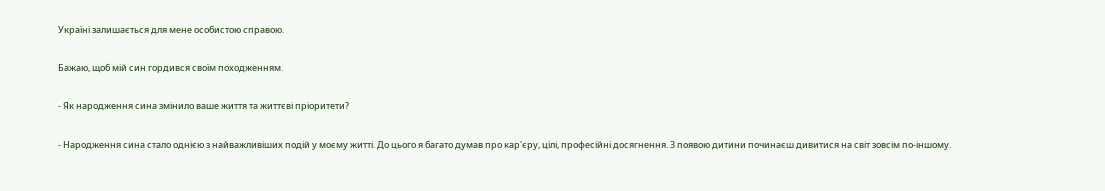Україні залишається для мене особистою справою.

Бажаю, щоб мій син гордився своїм походженням.

- Як народження сина змінило ваше життя та життєві пріоритети?

- Народження сина стало однією з найважливіших подій у моєму житті. До цього я багато думав про кар'єру, цілі, професійні досягнення. З появою дитини починаєш дивитися на світ зовсім по-іншому.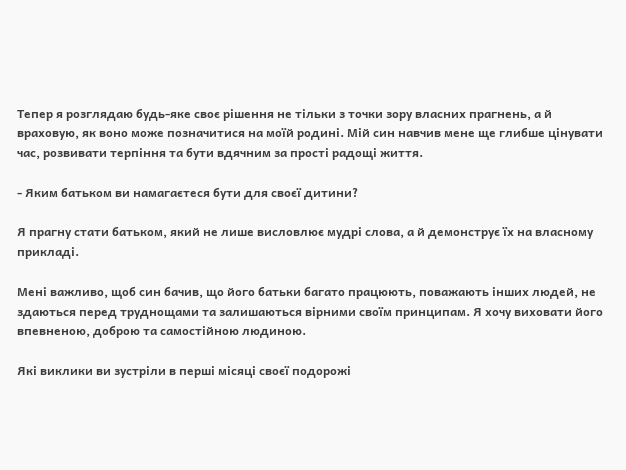Тепер я розглядаю будь-яке своє рішення не тільки з точки зору власних прагнень, а й враховую, як воно може позначитися на моїй родині. Мій син навчив мене ще глибше цінувати час, розвивати терпіння та бути вдячним за прості радощі життя.

- Яким батьком ви намагаєтеся бути для своєї дитини?

Я прагну стати батьком, який не лише висловлює мудрі слова, а й демонструє їх на власному прикладі.

Мені важливо, щоб син бачив, що його батьки багато працюють, поважають інших людей, не здаються перед труднощами та залишаються вірними своїм принципам. Я хочу виховати його впевненою, доброю та самостійною людиною.

Які виклики ви зустріли в перші місяці своєї подорожі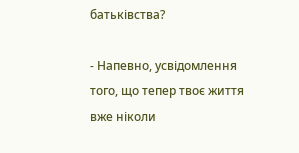батьківства?

- Напевно, усвідомлення того, що тепер твоє життя вже ніколи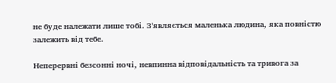не буде належати лише тобі. З'являється маленька людина, яка повністю залежить від тебе.

Неперервні безсонні ночі, невпинна відповідальність та тривога за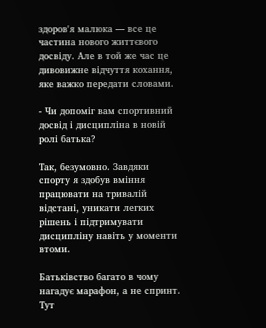здоров'я малюка — все це частина нового життєвого досвіду. Але в той же час це дивовижне відчуття кохання, яке важко передати словами.

- Чи допоміг вам спортивний досвід і дисципліна в новій ролі батька?

Так, безумовно. Завдяки спорту я здобув вміння працювати на тривалій відстані, уникати легких рішень і підтримувати дисципліну навіть у моменти втоми.

Батьківство багато в чому нагадує марафон, а не спринт. Тут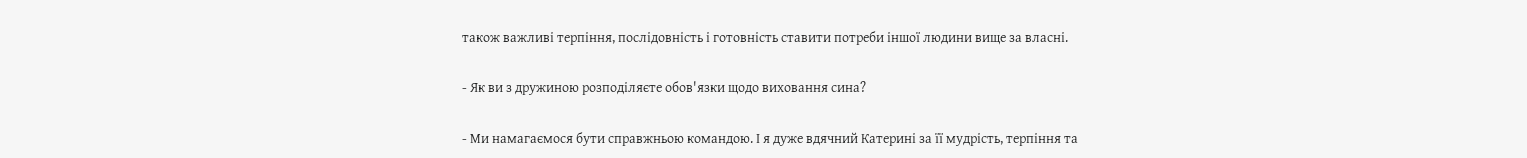також важливі терпіння, послідовність і готовність ставити потреби іншої людини вище за власні.

- Як ви з дружиною розподіляєте обов'язки щодо виховання сина?

- Ми намагаємося бути справжньою командою. І я дуже вдячний Катерині за її мудрість, терпіння та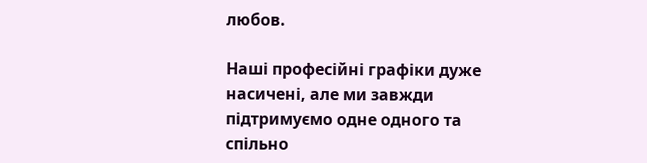любов.

Наші професійні графіки дуже насичені, але ми завжди підтримуємо одне одного та спільно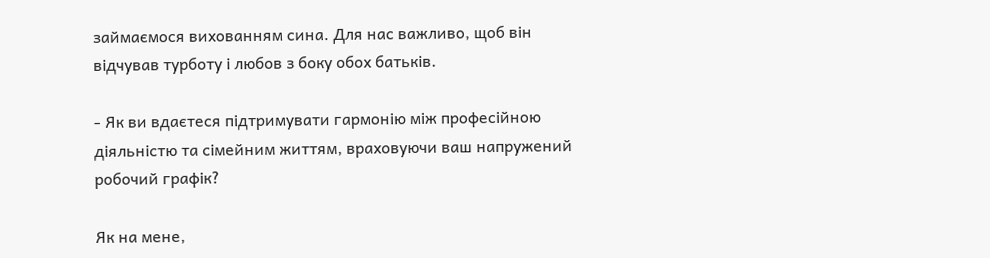займаємося вихованням сина. Для нас важливо, щоб він відчував турботу і любов з боку обох батьків.

- Як ви вдаєтеся підтримувати гармонію між професійною діяльністю та сімейним життям, враховуючи ваш напружений робочий графік?

Як на мене,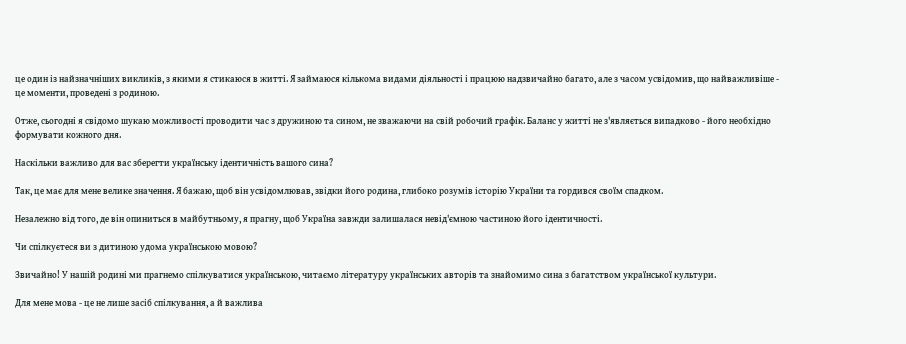це один із найзначніших викликів, з якими я стикаюся в житті. Я займаюся кількома видами діяльності і працюю надзвичайно багато, але з часом усвідомив, що найважливіше - це моменти, проведені з родиною.

Отже, сьогодні я свідомо шукаю можливості проводити час з дружиною та сином, не зважаючи на свій робочий графік. Баланс у житті не з'являється випадково - його необхідно формувати кожного дня.

Наскільки важливо для вас зберегти українську ідентичність вашого сина?

Так, це має для мене велике значення. Я бажаю, щоб він усвідомлював, звідки його родина, глибоко розумів історію України та гордився своїм спадком.

Незалежно від того, де він опиниться в майбутньому, я прагну, щоб Україна завжди залишалася невід'ємною частиною його ідентичності.

Чи спілкуєтеся ви з дитиною удома українською мовою?

Звичайно! У нашій родині ми прагнемо спілкуватися українською, читаємо літературу українських авторів та знайомимо сина з багатством української культури.

Для мене мова - це не лише засіб спілкування, а й важлива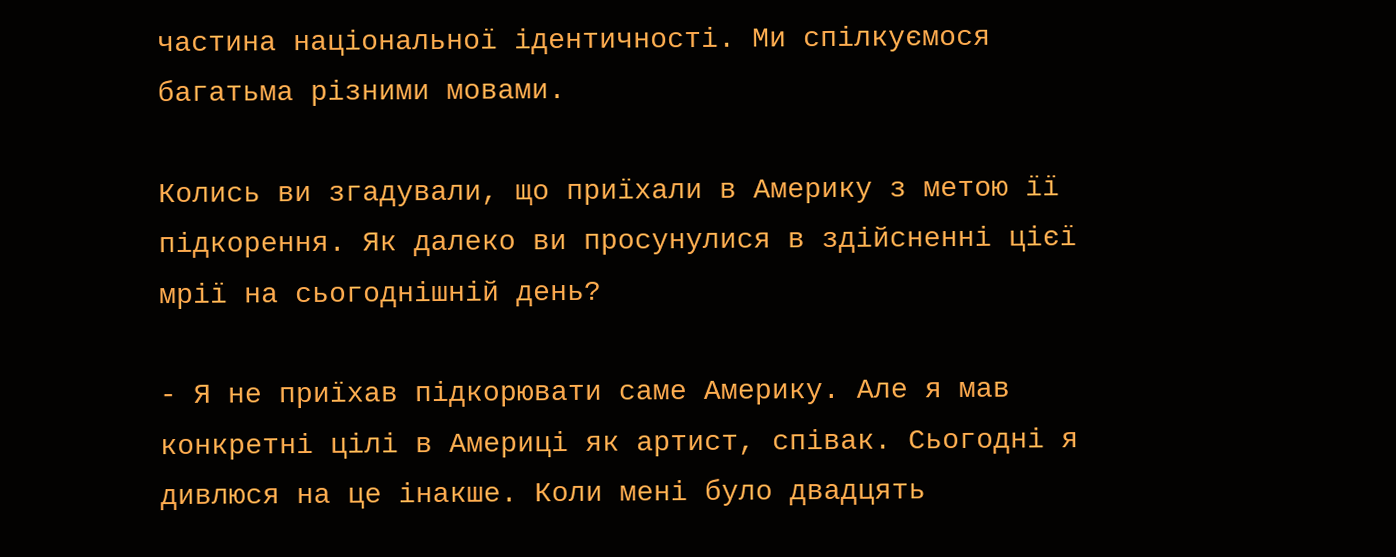частина національної ідентичності. Ми спілкуємося багатьма різними мовами.

Колись ви згадували, що приїхали в Америку з метою її підкорення. Як далеко ви просунулися в здійсненні цієї мрії на сьогоднішній день?

- Я не приїхав підкорювати саме Америку. Але я мав конкретні цілі в Америці як артист, співак. Сьогодні я дивлюся на це інакше. Коли мені було двадцять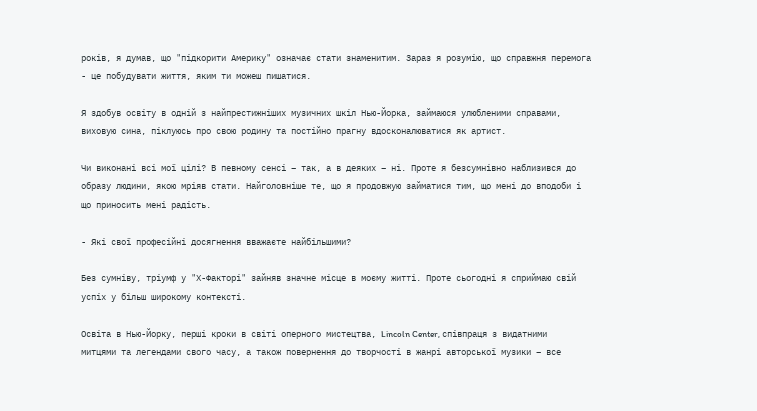років, я думав, що "підкорити Америку" означає стати знаменитим. Зараз я розумію, що справжня перемога - це побудувати життя, яким ти можеш пишатися.

Я здобув освіту в одній з найпрестижніших музичних шкіл Нью-Йорка, займаюся улюбленими справами, виховую сина, піклуюсь про свою родину та постійно прагну вдосконалюватися як артист.

Чи виконані всі мої цілі? В певному сенсі – так, а в деяких – ні. Проте я безсумнівно наблизився до образу людини, якою мріяв стати. Найголовніше те, що я продовжую займатися тим, що мені до вподоби і що приносить мені радість.

- Які свої професійні досягнення вважаєте найбільшими?

Без сумніву, тріумф у "Х-Факторі" зайняв значне місце в моєму житті. Проте сьогодні я сприймаю свій успіх у більш широкому контексті.

Освіта в Нью-Йорку, перші кроки в світі оперного мистецтва, Lincoln Center, співпраця з видатними митцями та легендами свого часу, а також повернення до творчості в жанрі авторської музики – все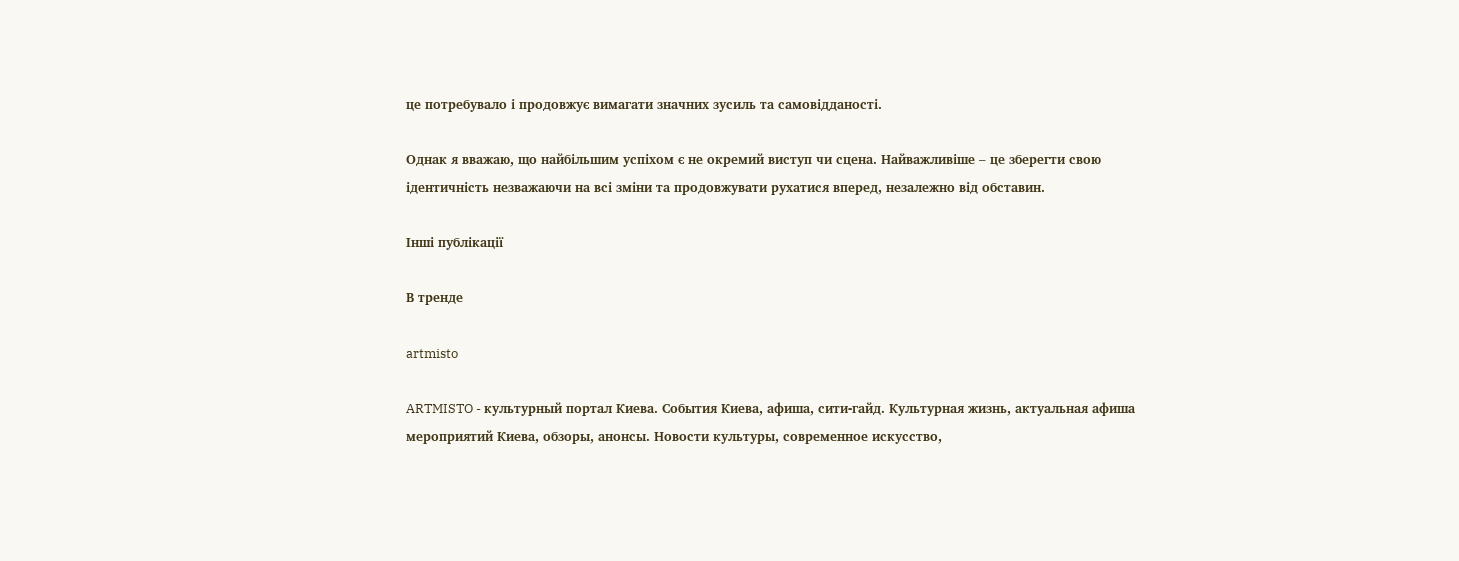це потребувало і продовжує вимагати значних зусиль та самовідданості.

Однак я вважаю, що найбільшим успіхом є не окремий виступ чи сцена. Найважливіше – це зберегти свою ідентичність незважаючи на всі зміни та продовжувати рухатися вперед, незалежно від обставин.

Інші публікації

В тренде

artmisto

ARTMISTO - культурный портал Киева. События Киева, афиша, сити-гайд. Культурная жизнь, актуальная афиша мероприятий Киева, обзоры, анонсы. Новости культуры, современное искусство,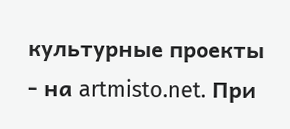культурные проекты - на artmisto.net. При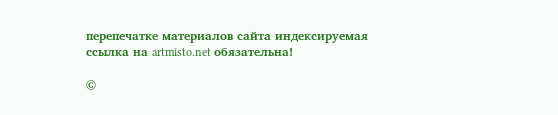перепечатке материалов сайта индексируемая ссылка на artmisto.net обязательна!

©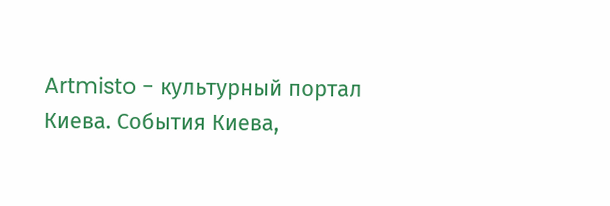Artmisto - культурный портал Киева. События Киева,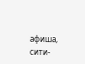афиша, сити-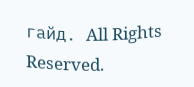гайд. All Rights Reserved.